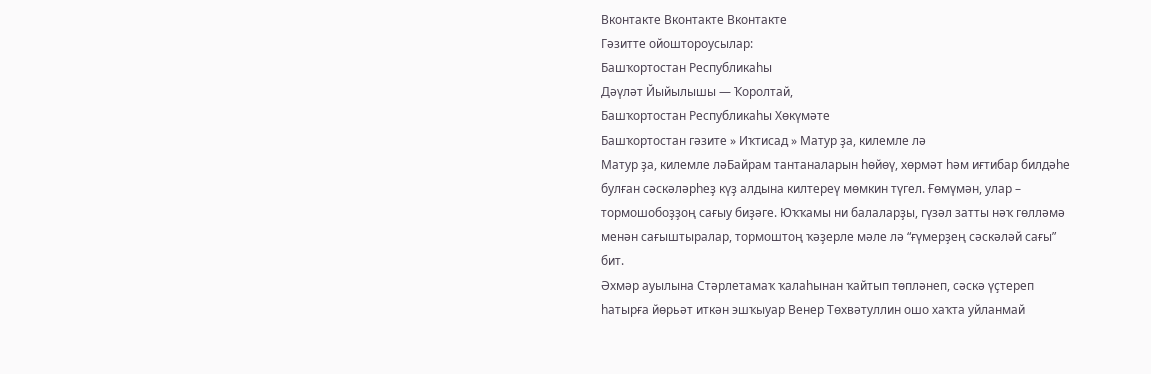Вконтакте Вконтакте Вконтакте
Гәзитте ойоштороусылар:
Башҡортостан Республикаһы
Дәүләт Йыйылышы — Ҡоролтай,
Башҡортостан Республикаһы Хөкүмәте
Башҡортостан гәзите » Иҡтисад » Матур ҙа, килемле лә
Матур ҙа, килемле ләБайрам тантаналарын һөйөү, хөрмәт һәм иғтибар билдәһе булған сәскәләрһеҙ күҙ алдына килтереү мөмкин түгел. Ғөмүмән, улар – тормошобоҙҙоң сағыу биҙәге. Юҡҡамы ни балаларҙы, гүзәл затты нәҡ гөлләмә менән сағыштыралар, тормоштоң ҡәҙерле мәле лә “ғүмерҙең сәскәләй сағы” бит.
Әхмәр ауылына Стәрлетамаҡ ҡалаһынан ҡайтып төпләнеп, сәскә үҫтереп һатырға йөрьәт иткән эшҡыуар Венер Төхвәтуллин ошо хаҡта уйланмай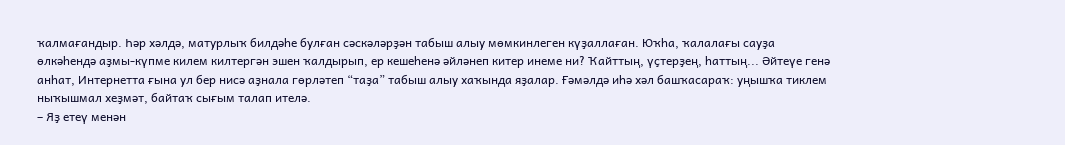ҡалмағандыр. Һәр хәлдә, матурлыҡ билдәһе булған сәскәләрҙән табыш алыу мөмкинлеген күҙаллаған. Юҡһа, ҡалалағы сауҙа өлкәһендә аҙмы-күпме килем килтергән эшен ҡалдырып, ер кешеһенә әйләнеп китер инеме ни? Ҡайттың, үҫтерҙең, һаттың... Әйтеүе генә анһат, Интернетта ғына ул бер нисә аҙнала гөрләтеп “таҙа” табыш алыу хаҡында яҙалар. Ғәмәлдә иһә хәл башҡасараҡ: уңышҡа тиклем ныҡышмал хеҙмәт, байтаҡ сығым талап ителә.
– Яҙ етеү менән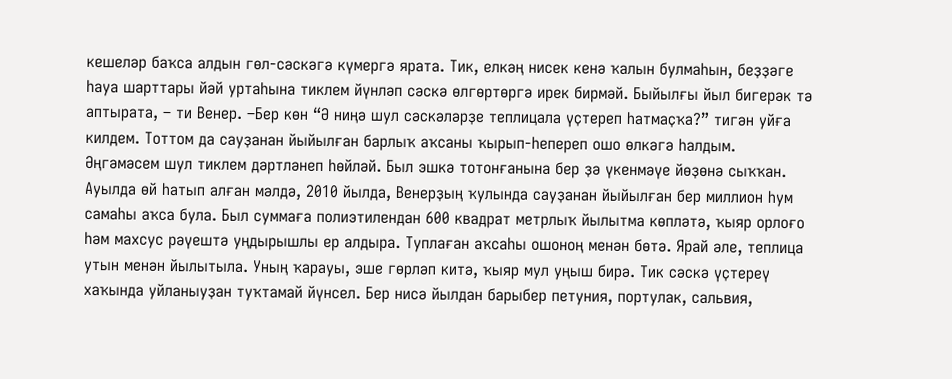кешеләр баҡса алдын гөл-сәскәгә күмергә ярата. Тик, елкәң нисек кенә ҡалын булмаһын, беҙҙәге һауа шарттары йәй уртаһына тиклем йүнләп сәскә өлгөртөргә ирек бирмәй. Быйылғы йыл бигерәк тә аптырата, – ти Венер. –Бер көн “Ә ниңә шул сәскәләрҙе теплицала үҫтереп һатмаҫҡа?” тигән уйға килдем. Тоттом да сауҙанан йыйылған барлыҡ аҡсаны ҡырып-һепереп ошо өлкәгә һалдым.
Әңгәмәсем шул тиклем дәртләнеп һөйләй. Был эшкә тотонғанына бер ҙә үкенмәүе йөҙөнә сыҡҡан.
Ауылда өй һатып алған мәлдә, 2010 йылда, Венерҙың ҡулында сауҙанан йыйылған бер миллион һум самаһы аҡса була. Был суммаға полиэтилендан 600 квадрат метрлыҡ йылытма көпләтә, ҡыяр орлоғо һәм махсус рәүештә уңдырышлы ер алдыра. Туплаған аҡсаһы ошоноң менән бөтә. Ярай әле, теплица утын менән йылытыла. Уның ҡарауы, эше гөрләп китә, ҡыяр мул уңыш бирә. Тик сәскә үҫтереү хаҡында уйланыуҙан туҡтамай йүнсел. Бер нисә йылдан барыбер петуния, портулак, сальвия,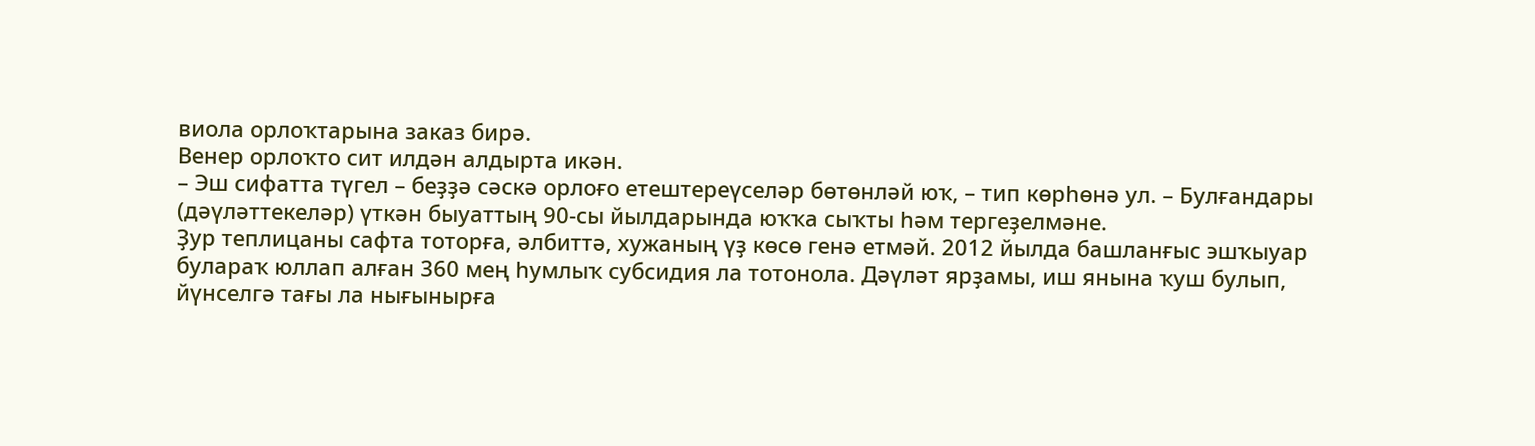виола орлоҡтарына заказ бирә.
Венер орлоҡто сит илдән алдырта икән.
– Эш сифатта түгел – беҙҙә сәскә орлоғо етештереүселәр бөтөнләй юҡ, – тип көрһөнә ул. – Булғандары (дәүләттекеләр) үткән быуаттың 90-сы йылдарында юҡҡа сыҡты һәм тергеҙелмәне.
Ҙур теплицаны сафта тоторға, әлбиттә, хужаның үҙ көсө генә етмәй. 2012 йылда башланғыс эшҡыуар булараҡ юллап алған 360 мең һумлыҡ субсидия ла тотонола. Дәүләт ярҙамы, иш янына ҡуш булып, йүнселгә тағы ла нығынырға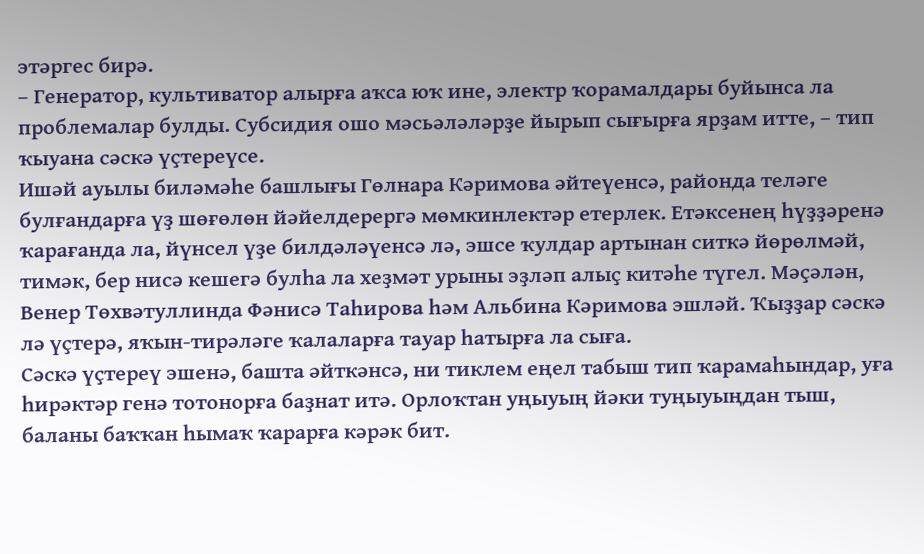этәргес бирә.
– Генератор, культиватор алырға аҡса юҡ ине, электр ҡорамалдары буйынса ла проблемалар булды. Субсидия ошо мәсьәләләрҙе йырып сығырға ярҙам итте, – тип ҡыуана сәскә үҫтереүсе.
Ишәй ауылы биләмәһе башлығы Гөлнара Кәримова әйтеүенсә, районда теләге булғандарға үҙ шөғөлөн йәйелдерергә мөмкинлектәр етерлек. Етәксенең һүҙҙәренә ҡарағанда ла, йүнсел үҙе билдәләүенсә лә, эшсе ҡулдар артынан ситкә йөрөлмәй, тимәк, бер нисә кешегә булһа ла хеҙмәт урыны эҙләп алыҫ китәһе түгел. Мәҫәлән, Венер Төхвәтуллинда Фәнисә Таһирова һәм Альбина Кәримова эшләй. Ҡыҙҙар сәскә лә үҫтерә, яҡын-тирәләге ҡалаларға тауар һатырға ла сыға.
Сәскә үҫтереү эшенә, башта әйткәнсә, ни тиклем еңел табыш тип ҡарамаһындар, уға һирәктәр генә тотонорға баҙнат итә. Орлоҡтан уңыуың йәки туңыуыңдан тыш, баланы баҡҡан һымаҡ ҡарарға кәрәк бит.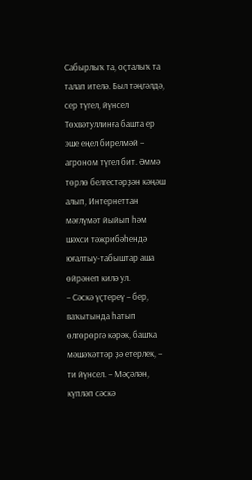Сабырлыҡ та, оҫталыҡ та талап ителә. Был тәңгәлдә, сер түгел, йүнсел Төхвәтуллинға башта ер эше еңел бирелмәй – агроном түгел бит. Әммә төрлө белгестәрҙән кәңәш алып, Интернеттан мәғлүмәт йыйып һәм шәхси тәжрибәһендә юғалтыу-табыштар аша өйрәнеп килә ул.
– Сәскә үҫтереү – бер, ваҡытында һатып өлгөрөргә кәрәк, башҡа мәшәҡәттәр ҙә етерлек, – ти йүнсел. – Мәҫәлән, күпләп сәскә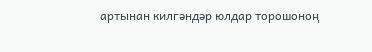артынан килгәндәр юлдар торошоноң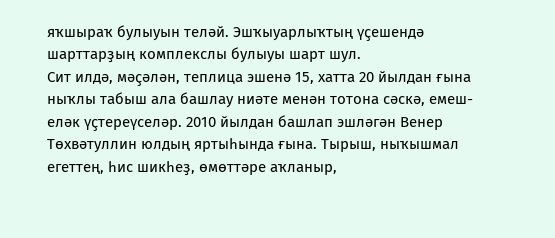яҡшыраҡ булыуын теләй. Эшҡыуарлыҡтың үҫешендә шарттарҙың комплекслы булыуы шарт шул.
Сит илдә, мәҫәлән, теплица эшенә 15, хатта 20 йылдан ғына ныҡлы табыш ала башлау ниәте менән тотона сәскә, емеш-еләк үҫтереүселәр. 2010 йылдан башлап эшләгән Венер Төхвәтуллин юлдың яртыһында ғына. Тырыш, ныҡышмал егеттең, һис шикһеҙ, өмөттәре аҡланыр,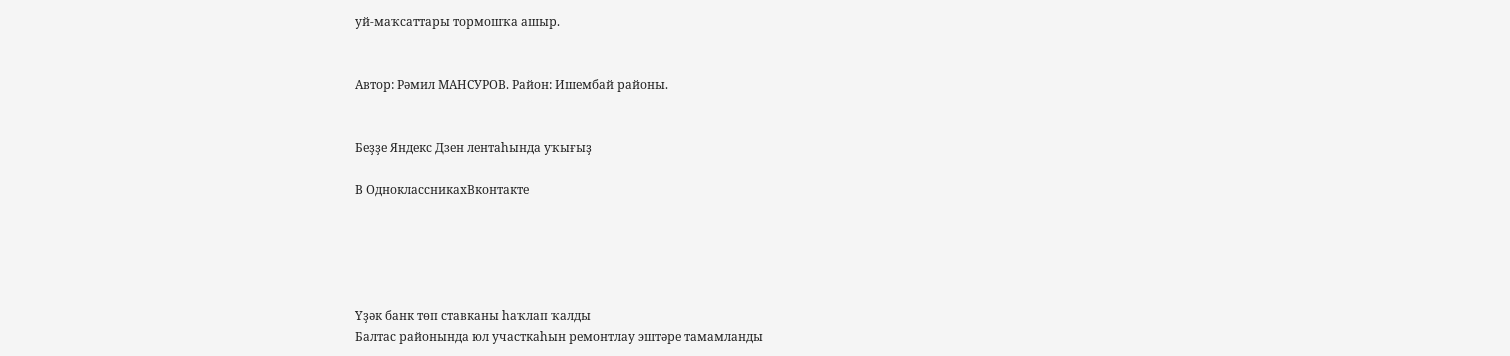уй-маҡсаттары тормошҡа ашыр.


Автор: Рәмил МАНСУРОВ. Район: Ишембай районы.


Беҙҙе Яндекс Дзен лентаһында уҡығыҙ

В ОдноклассникахВконтакте





Үҙәк банк төп ставканы һаҡлап ҡалды
Балтас районында юл участкаһын ремонтлау эштәре тамамланды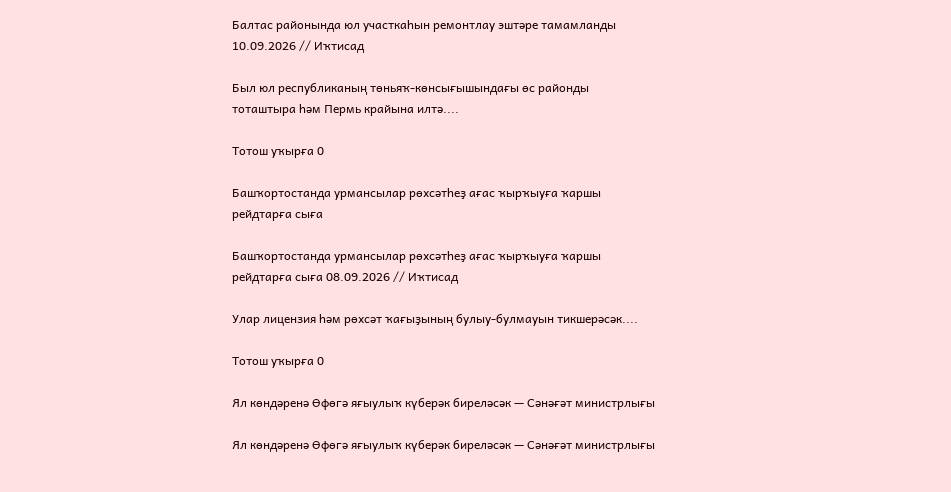Балтас районында юл участкаһын ремонтлау эштәре тамамланды 10.09.2026 // Иҡтисад

Был юл республиканың төньяҡ-көнсығышындағы өс районды тоташтыра һәм Пермь крайына илтә....

Тотош уҡырға 0

Башҡортостанда урмансылар рөхсәтһеҙ ағас ҡырҡыуға ҡаршы рейдтарға сыға

Башҡортостанда урмансылар рөхсәтһеҙ ағас ҡырҡыуға ҡаршы рейдтарға сыға 08.09.2026 // Иҡтисад

Улар лицензия һәм рөхсәт ҡағыҙының булыу-булмауын тикшерәсәк....

Тотош уҡырға 0

Ял көндәренә Өфөгә яғыулыҡ күберәк биреләсәк — Сәнәғәт министрлығы

Ял көндәренә Өфөгә яғыулыҡ күберәк биреләсәк — Сәнәғәт министрлығы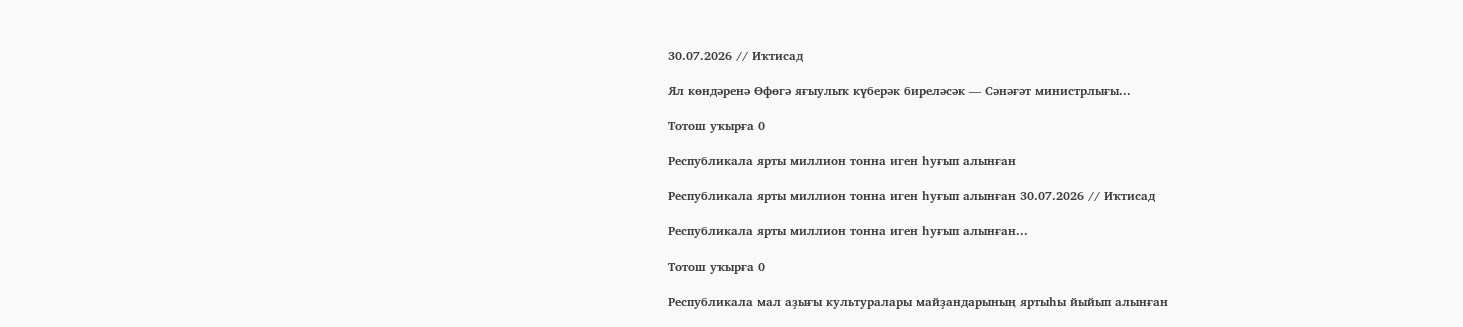30.07.2026 // Иҡтисад

Ял көндәренә Өфөгә яғыулыҡ күберәк биреләсәк — Сәнәғәт министрлығы...

Тотош уҡырға 0

Республикала ярты миллион тонна иген һуғып алынған

Республикала ярты миллион тонна иген һуғып алынған 30.07.2026 // Иҡтисад

Республикала ярты миллион тонна иген һуғып алынған...

Тотош уҡырға 0

Республикала мал аҙығы культуралары майҙандарының яртыһы йыйып алынған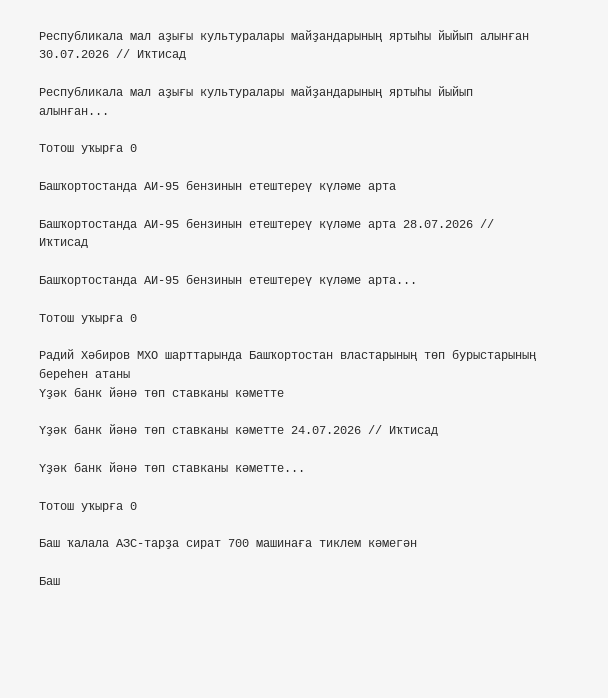Республикала мал аҙығы культуралары майҙандарының яртыһы йыйып алынған 30.07.2026 // Иҡтисад

Республикала мал аҙығы культуралары майҙандарының яртыһы йыйып алынған...

Тотош уҡырға 0

Башҡортостанда АИ-95 бензинын етештереү күләме арта

Башҡортостанда АИ-95 бензинын етештереү күләме арта 28.07.2026 // Иҡтисад

Башҡортостанда АИ-95 бензинын етештереү күләме арта...

Тотош уҡырға 0

Радий Хәбиров МХО шарттарында Башҡортостан властарының төп бурыстарының береһен атаны
Үҙәк банк йәнә төп ставканы кәметте

Үҙәк банк йәнә төп ставканы кәметте 24.07.2026 // Иҡтисад

Үҙәк банк йәнә төп ставканы кәметте...

Тотош уҡырға 0

Баш ҡалала АЗС-тарҙа сират 700 машинаға тиклем кәмегән

Баш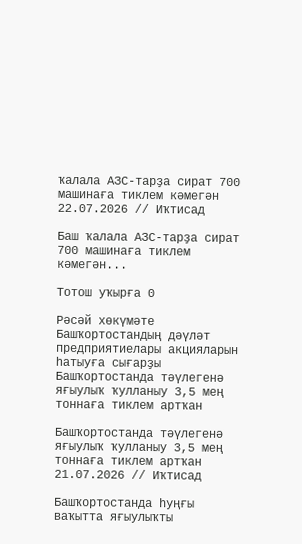ҡалала АЗС-тарҙа сират 700 машинаға тиклем кәмегән 22.07.2026 // Иҡтисад

Баш ҡалала АЗС-тарҙа сират 700 машинаға тиклем кәмегән...

Тотош уҡырға 0

Рәсәй хөкүмәте Башҡортостандың дәүләт предприятиелары акцияларын һатыуға сығарҙы
Башҡортостанда тәүлегенә яғыулыҡ ҡулланыу 3,5 мең тоннаға тиклем артҡан

Башҡортостанда тәүлегенә яғыулыҡ ҡулланыу 3,5 мең тоннаға тиклем артҡан 21.07.2026 // Иҡтисад

Башҡортостанда һуңғы ваҡытта яғыулыҡты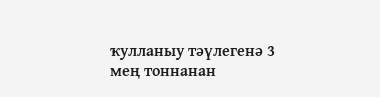ҡулланыу тәүлегенә 3 мең тоннанан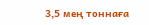3,5 мең тоннаға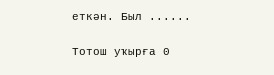еткән. Был ......

Тотош уҡырға 0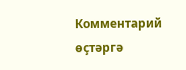Комментарий өҫтәргә